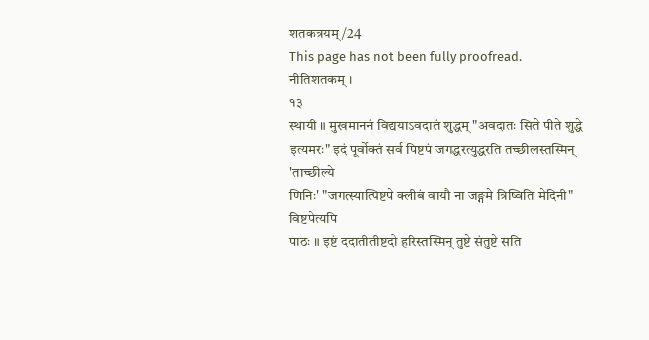शतकत्रयम् /24
This page has not been fully proofread.
नीतिशतकम् ।
१३
स्थायी ॥ मुखमाननं विद्ययाऽवदातं शुद्धम् "अवदातः सिते पीते शुद्धे
इत्यमरः" इदं पूर्वोक्तं सर्व पिष्टपं जगद्धरत्युद्धरति तच्छीलस्तस्मिन् 'ताच्छील्ये
णिनिः' "जगत्स्यात्पिष्टपे क्लीबं वायौ ना जङ्गमे त्रिष्विति मेदिनी" विष्टपेत्यपि
पाठः ॥ इष्टं ददातीतीष्टदो हरिस्तस्मिन् तुष्टे संतुष्टे सति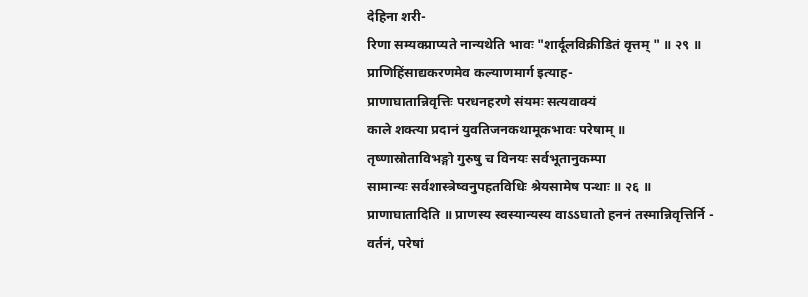देहिना शरी-
रिणा सम्यक्प्राप्यते नान्यथेति भावः "शार्दूलविक्रीडितं वृत्तम् " ॥ २९ ॥
प्राणिहिंसाद्यकरणमेव कल्याणमार्ग इत्याह-
प्राणाघातान्निवृत्तिः परधनहरणे संयमः सत्यवाक्यं
काले शक्त्या प्रदानं युवतिजनकथामूकभावः परेषाम् ॥
तृष्णास्रोताविभङ्गो गुरुषु च विनयः सर्वभूतानुकम्पा
सामान्यः सर्वशास्त्रेष्वनुपहतविधिः श्रेयसामेष पन्थाः ॥ २६ ॥
प्राणाघातादिति ॥ प्राणस्य स्वस्यान्यस्य वाऽऽघातो हननं तस्मान्निवृत्तिर्नि -
वर्तनं, परेषां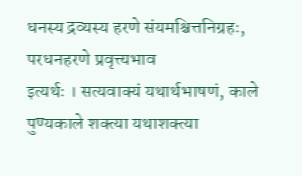धनस्य द्रव्यस्य हरणे संयमश्चित्तनिग्रहः, परधनहरणे प्रवृत्त्यभाव
इत्यर्थः । सत्यवाक्यं यथार्थभाषणं, काले पुण्यकाले शक्त्या यथाशक्त्या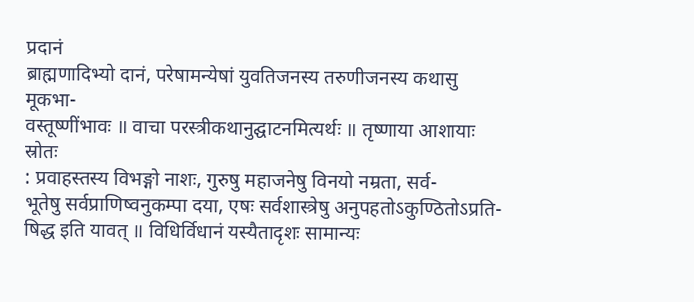प्रदानं
ब्राह्मणादिभ्यो दानं, परेषामन्येषां युवतिजनस्य तरुणीजनस्य कथासु मूकभा-
वस्तूष्णींभावः ॥ वाचा परस्त्रीकथानुद्घाटनमित्यर्थः ॥ तृष्णाया आशायाः
स्रोतः
: प्रवाहस्तस्य विभङ्गो नाशः, गुरुषु महाजनेषु विनयो नम्रता, सर्व-
भूतेषु सर्वप्राणिष्वनुकम्पा दया, एषः सर्वशास्त्रेषु अनुपहतोऽकुण्ठितोऽप्रति-
षिद्ध इति यावत् ॥ विधिर्विधानं यस्यैतादृशः सामान्यः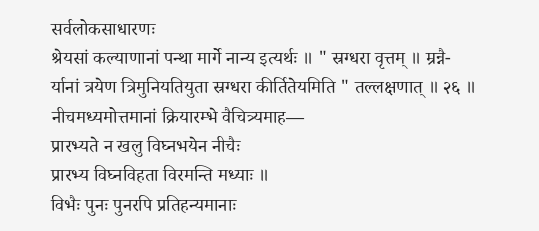सर्वलोकसाधारणः
श्रेयसां कल्याणानां पन्था मार्गे नान्य इत्यर्थः ॥ " स्रग्धरा वृत्तम् ॥ म्रन्नै-
र्यानां त्रयेण त्रिमुनियतियुता स्रग्धरा कीर्तितेयमिति " तल्लक्षणात् ॥ २६ ॥
नीचमध्यमोत्तमानां क्रियारम्भे वैचित्र्यमाह—
प्रारभ्यते न खलु विघ्नभयेन नीचैः
प्रारभ्य विघ्नविहता विरमन्ति मध्याः ॥
विभैः पुनः पुनरपि प्रतिहन्यमानाः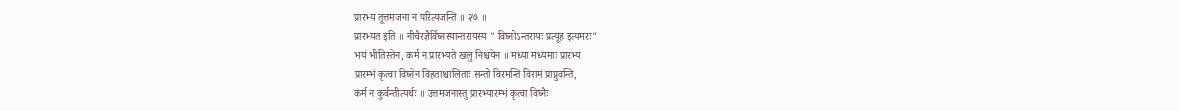प्रारभ्य तूत्तमजना न परित्यजन्ति ॥ २७ ॥
प्रारभ्यत इति ॥ नीचैरज्ञैर्विघ्नस्यान्तरायस्य " विघ्नोऽन्तरायः प्रत्यूह इत्यमरः"
भयं भीतिस्तेन, कर्म न प्रारभ्यते खलु निश्चयेन ॥ मध्या मध्यमाः प्रारभ्य
प्रारम्भं कृत्वा विघ्नेन विहताश्चालिताः सन्तो विरमन्ति विरामं प्राप्नुवन्ति,
कर्म न कुर्वन्तीत्यर्थः ॥ उत्तमजनास्तु प्रारभ्यारम्भं कृत्वा विघ्नैः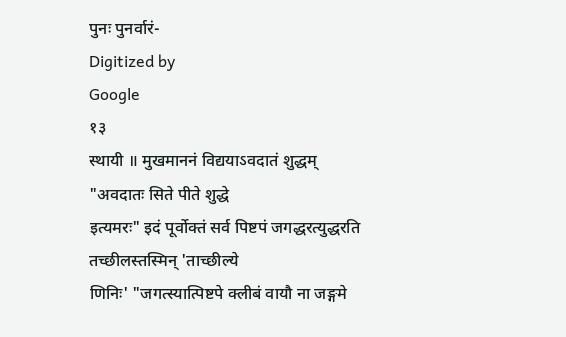पुनः पुनर्वारं-
Digitized by
Google
१३
स्थायी ॥ मुखमाननं विद्ययाऽवदातं शुद्धम् "अवदातः सिते पीते शुद्धे
इत्यमरः" इदं पूर्वोक्तं सर्व पिष्टपं जगद्धरत्युद्धरति तच्छीलस्तस्मिन् 'ताच्छील्ये
णिनिः' "जगत्स्यात्पिष्टपे क्लीबं वायौ ना जङ्गमे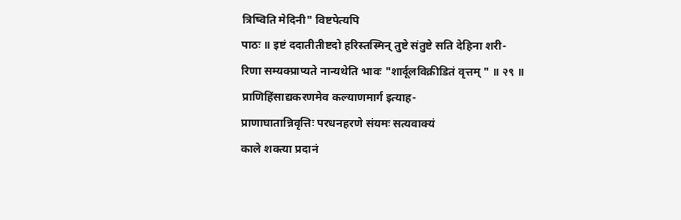त्रिष्विति मेदिनी" विष्टपेत्यपि
पाठः ॥ इष्टं ददातीतीष्टदो हरिस्तस्मिन् तुष्टे संतुष्टे सति देहिना शरी-
रिणा सम्यक्प्राप्यते नान्यथेति भावः "शार्दूलविक्रीडितं वृत्तम् " ॥ २९ ॥
प्राणिहिंसाद्यकरणमेव कल्याणमार्ग इत्याह-
प्राणाघातान्निवृत्तिः परधनहरणे संयमः सत्यवाक्यं
काले शक्त्या प्रदानं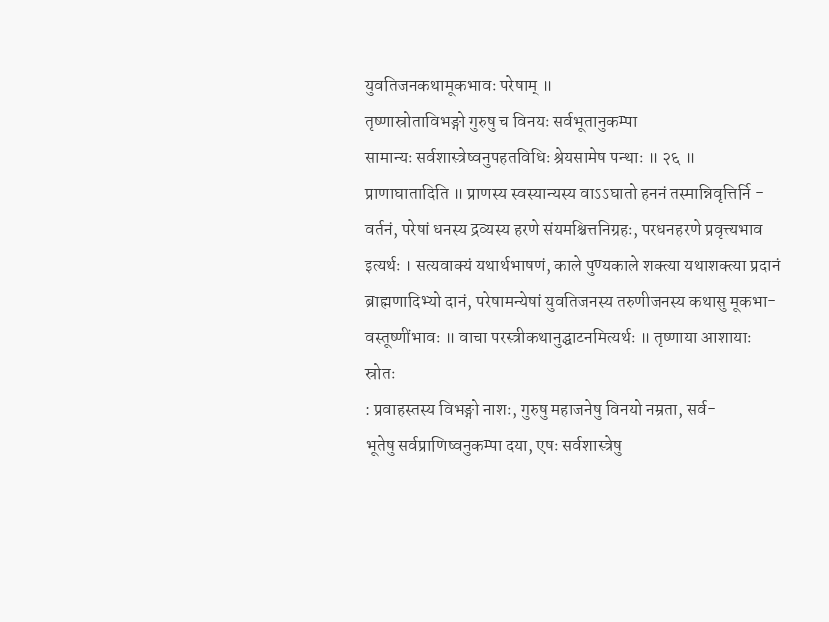युवतिजनकथामूकभावः परेषाम् ॥
तृष्णास्रोताविभङ्गो गुरुषु च विनयः सर्वभूतानुकम्पा
सामान्यः सर्वशास्त्रेष्वनुपहतविधिः श्रेयसामेष पन्थाः ॥ २६ ॥
प्राणाघातादिति ॥ प्राणस्य स्वस्यान्यस्य वाऽऽघातो हननं तस्मान्निवृत्तिर्नि -
वर्तनं, परेषां धनस्य द्रव्यस्य हरणे संयमश्चित्तनिग्रहः, परधनहरणे प्रवृत्त्यभाव
इत्यर्थः । सत्यवाक्यं यथार्थभाषणं, काले पुण्यकाले शक्त्या यथाशक्त्या प्रदानं
ब्राह्मणादिभ्यो दानं, परेषामन्येषां युवतिजनस्य तरुणीजनस्य कथासु मूकभा-
वस्तूष्णींभावः ॥ वाचा परस्त्रीकथानुद्घाटनमित्यर्थः ॥ तृष्णाया आशायाः
स्रोतः
: प्रवाहस्तस्य विभङ्गो नाशः, गुरुषु महाजनेषु विनयो नम्रता, सर्व-
भूतेषु सर्वप्राणिष्वनुकम्पा दया, एषः सर्वशास्त्रेषु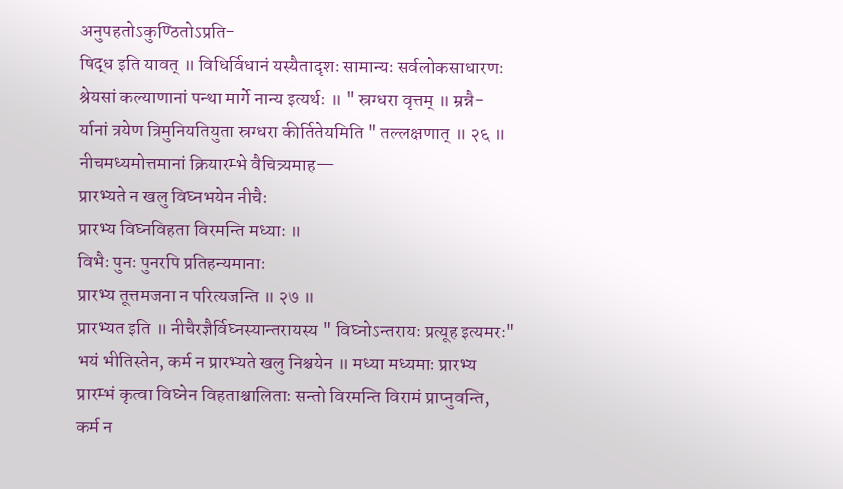अनुपहतोऽकुण्ठितोऽप्रति-
षिद्ध इति यावत् ॥ विधिर्विधानं यस्यैतादृशः सामान्यः सर्वलोकसाधारणः
श्रेयसां कल्याणानां पन्था मार्गे नान्य इत्यर्थः ॥ " स्रग्धरा वृत्तम् ॥ म्रन्नै-
र्यानां त्रयेण त्रिमुनियतियुता स्रग्धरा कीर्तितेयमिति " तल्लक्षणात् ॥ २६ ॥
नीचमध्यमोत्तमानां क्रियारम्भे वैचित्र्यमाह—
प्रारभ्यते न खलु विघ्नभयेन नीचैः
प्रारभ्य विघ्नविहता विरमन्ति मध्याः ॥
विभैः पुनः पुनरपि प्रतिहन्यमानाः
प्रारभ्य तूत्तमजना न परित्यजन्ति ॥ २७ ॥
प्रारभ्यत इति ॥ नीचैरज्ञैर्विघ्नस्यान्तरायस्य " विघ्नोऽन्तरायः प्रत्यूह इत्यमरः"
भयं भीतिस्तेन, कर्म न प्रारभ्यते खलु निश्चयेन ॥ मध्या मध्यमाः प्रारभ्य
प्रारम्भं कृत्वा विघ्नेन विहताश्चालिताः सन्तो विरमन्ति विरामं प्राप्नुवन्ति,
कर्म न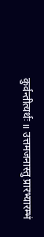कुर्वन्तीत्यर्थः ॥ उत्तमजनास्तु प्रारभ्यारम्भं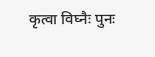कृत्वा विघ्नैः पुनः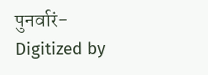पुनर्वारं-
Digitized by